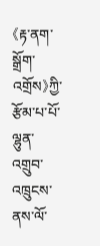《རྟ་ནག་སྒྲོག་འགྲོས》ཀྱི་རྩོམ་པ་པོ་ལྷུན་འགྲུབ་འཁྲུངས་ནས་ལོ་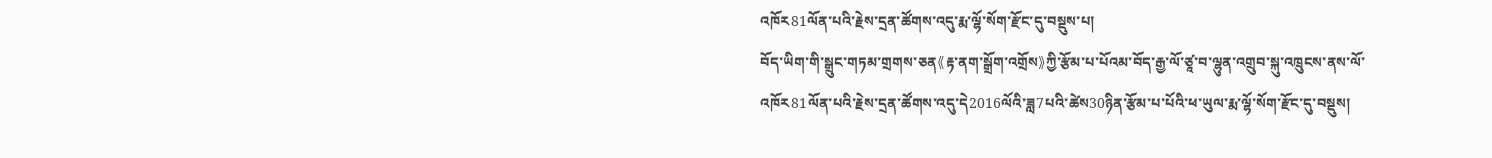འཁོར81ལོན་པའི་རྗེས་དྲན་ཚོགས་འདུ་རྨ་ལྷོ་སོག་རྫོང་དུ་བསྡུས་པ།
བོད་ཡིག་གི་སྒྲུང་གཏམ་གྲགས་ཅན《རྟ་ནག་སྒྲོག་འགྲོས》ཀྱི་རྩོམ་པ་པོའམ་བོད་རྒྱ་ལོ་ཙཱ་བ་ལྷུན་འགྲུབ་སྐུ་འཁྲུངས་ནས་ལོ་འཁོར81ལོན་པའི་རྗེས་དྲན་ཚོགས་འདུ་དེ2016ལོའི་ཟླ7པའི་ཚེས30ཉིན་རྩོམ་པ་པོའི་ཕ་ཡུལ་རྨ་ལྷོ་སོག་རྫོང་དུ་བསྡུས།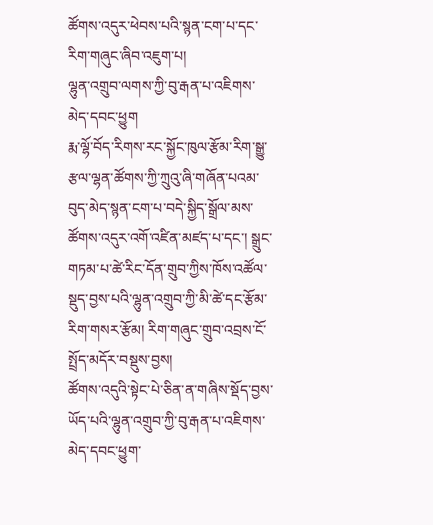ཚོགས་འདུར་ཕེབས་པའི་སྙན་ངག་པ་དང་རིག་གཞུང་ཞིབ་འཇུག་པ།
ལྷུན་འགྲུབ་ལགས་ཀྱི་བུ་རྒན་པ་འཇིགས་མེད་དབང་ཕྱུག
རྨ་ལྷོ་བོད་རིགས་རང་སྐྱོང་ཁུལ་རྩོམ་རིག་སྒྱུ་རྩལ་ལྷན་ཚོགས་ཀྱི་ཀྲུའུ་ཞི་གཞོན་པའམ་བུད་མེད་སྙན་ངག་པ་བདེ་སྐྱིད་སྒྲོལ་མས་ཚོགས་འདུར་འགོ་འཛིན་མཛད་པ་དང་། སྒྲུང་གཏམ་པ་ཚེ་རིང་དོན་གྲུབ་ཀྱིས་ཁོས་འཚོལ་སྡུད་བྱས་པའི་ལྷུན་འགྲུབ་ཀྱི་མི་ཚེ་དང་རྩོམ་རིག་གསར་རྩོམ། རིག་གཞུང་གྲུབ་འབྲས་ངོ་སྤྲོད་མདོར་བསྡུས་བྱས།
ཚོགས་འདུའི་སྟེང་པེ་ཅིན་ན་གཞིས་སྡོད་བྱས་ཡོད་པའི་ལྷུན་འགྲུབ་ཀྱི་བུ་རྒན་པ་འཇིགས་མེད་དབང་ཕྱུག་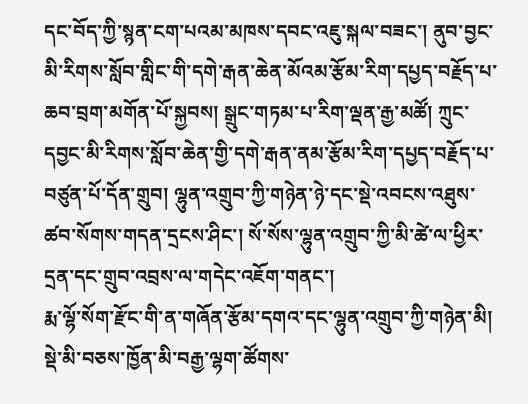དང་བོད་ཀྱི་སྙན་ངག་པའམ་མཁས་དབང་འཇུ་སྐལ་བཟང་། ནུབ་བྱང་མི་རིགས་སློབ་གླིང་གི་དགེ་རྒན་ཆེན་མོའམ་རྩོམ་རིག་དཔྱད་བརྗོད་པ་ཆབ་བྲག་མགོན་པོ་སྐྱབས། སྒྲུང་གཏམ་པ་རིག་ལྡན་རྒྱ་མཚོ། ཀྲུང་དབྱང་མི་རིགས་སློབ་ཆེན་གྱི་དགེ་རྒན་ནམ་རྩོམ་རིག་དཔྱད་བརྗོད་པ་བཙུན་པོ་དོན་གྲུབ། ལྷུན་འགྲུབ་ཀྱི་གཉེན་ཉེ་དང་སྡེ་འབངས་འཐུས་ཚབ་སོགས་གདན་དྲངས་ཤིང་། སོ་སོས་ལྷུན་འགྲུབ་ཀྱི་མི་ཚེ་ལ་ཕྱིར་དྲན་དང་གྲུབ་འབྲས་ལ་གདེང་འཇོག་གནང་།
རྨ་ལྷོ་སོག་རྫོང་གི་ན་གཞོན་རྩོམ་དགའ་དང་ལྷུན་འགྲུབ་ཀྱི་གཉེན་མི། སྡེ་མི་བཅས་ཁྱོན་མི་བརྒྱ་ལྷག་ཚོགས་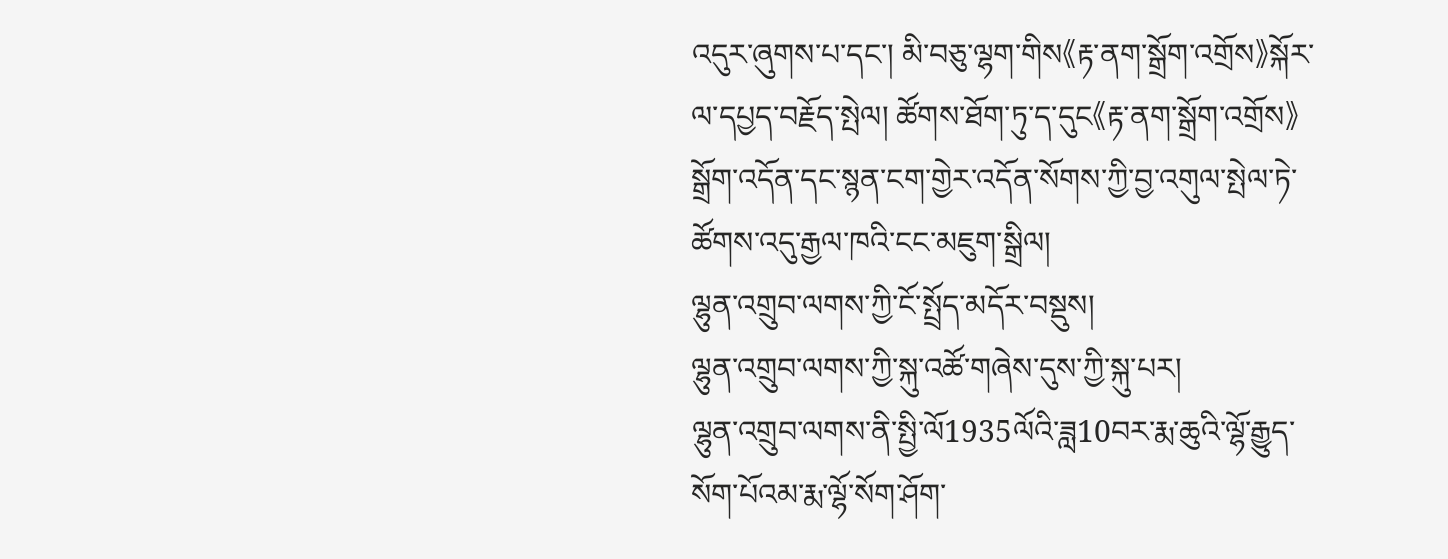འདུར་ཞུགས་པ་དང་། མི་བཅུ་ལྷག་གིས《རྟ་ནག་སྒྲོག་འགྲོས》སྐོར་ལ་དཔྱད་བརྗོད་སྤེལ། ཚོགས་ཐོག་ཏུ་ད་དུང《རྟ་ནག་སྒྲོག་འགྲོས》སྒྲོག་འདོན་དང་སྙན་ངག་གྱེར་འདོན་སོགས་ཀྱི་བྱ་འགུལ་སྤེལ་ཏེ་ཚོགས་འདུ་རྒྱལ་ཁའི་ངང་མཇུག་སྒྲིལ།
ལྷུན་འགྲུབ་ལགས་ཀྱི་ངོ་སྤྲོད་མདོར་བསྡུས།
ལྷུན་འགྲུབ་ལགས་ཀྱི་སྐུ་འཚོ་གཞེས་དུས་ཀྱི་སྐུ་པར།
ལྷུན་འགྲུབ་ལགས་ནི་སྤྱི་ལོ1935ལོའི་ཟླ10བར་རྨ་ཆུའི་ལྷོ་རྒྱུད་སོག་པོའམ་རྨ་ལྷོ་སོག་ཤོག་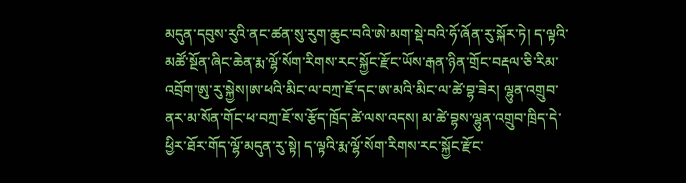མདུན་དབུས་རུའི་ནང་ཚན་སུ་རུག་ཆུང་བའི་ཨེ་མག་སྡེ་བའི་ཧོ་ཞོན་རུ་སྐོར་ཏེ། ད་ལྟའི་མཚོ་སྔོན་ཞིང་ཆེན་རྨ་ལྷོ་སོག་རིགས་རང་སྐྱོང་རྫོང་ཡོས་རྒན་ཉིན་གྲོང་བརྡལ་ཅི་རིམ་འབྲོག་ཨུ་རུ་སྐྱེས།ཨ་ཕའི་མིང་ལ་བཀྲ་ཇོ་དང་ཨ་མའི་མིང་ལ་ཚེ་བྷ་ཟེར། ལྷུན་འགྲུབ་ནར་མ་སོན་གོང་ཕ་བཀྲ་ཇོ་ས་རྩོད་ཁྲོད་ཚེ་ལས་འདས། མ་ཚེ་བྷས་ལྷུན་འགྲུབ་ཁྲིད་དེ་ཕྱིར་ཐོར་གོད་ལྷོ་མདུན་རུ་སྟེ། ད་ལྟའི་རྨ་ལྷོ་སོག་རིགས་རང་སྐྱོང་རྫོང་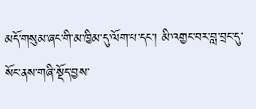མདོ་གསུམ་ཞང་གི་མ་ཁྱིམ་དུ་ལོག་པ་དང་། མི་འགྱང་བར་བླ་བྲང་དུ་སོང་ནས་གཞི་སྡོད་བྱས་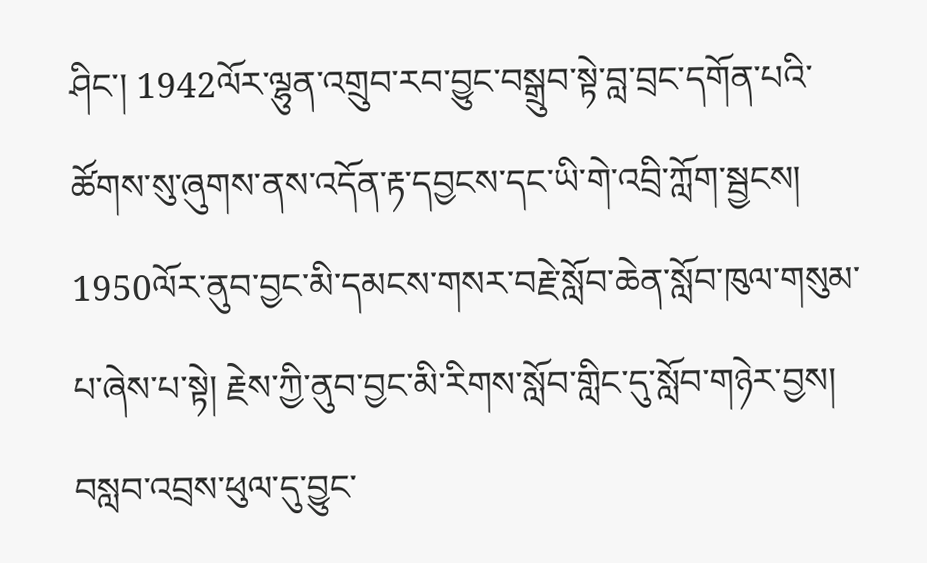ཤིང་། 1942ལོར་ལྷུན་འགྲུབ་རབ་བྱུང་བསྒྲུབ་སྟེ་བླ་བྲང་དགོན་པའི་ཚོགས་སུ་ཞུགས་ནས་འདོན་རྟ་དབྱངས་དང་ཡི་གེ་འབྲི་ཀློག་སྦྱངས། 1950ལོར་ནུབ་བྱང་མི་དམངས་གསར་བརྗེ་སློབ་ཆེན་སློབ་ཁུལ་གསུམ་པ་ཞེས་པ་སྟེ། རྗེས་ཀྱི་ནུབ་བྱང་མི་རིགས་སློབ་གླིང་དུ་སློབ་གཉེར་བྱས། བསླབ་འབྲས་ཕུལ་དུ་བྱུང་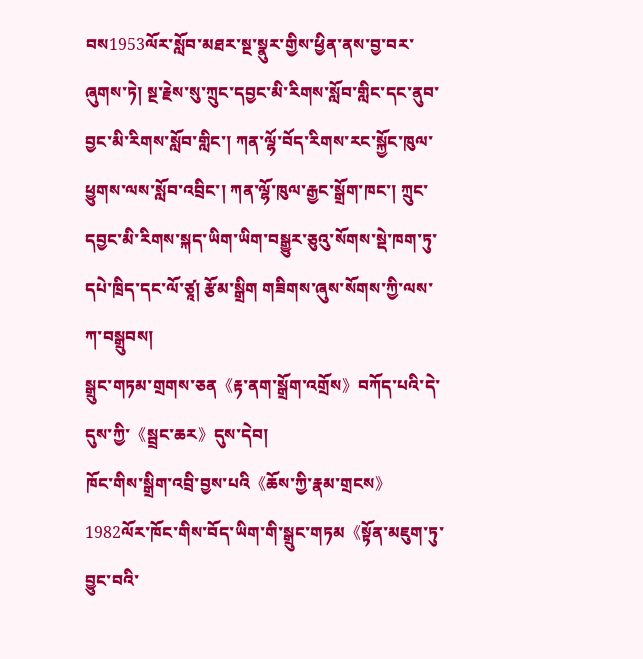བས1953ལོར་སློབ་མཐར་སྔ་སྣུར་གྱིས་ཕྱིན་ནས་བྱ་བར་ཞུགས་ཏེ། སྔ་རྗེས་སུ་ཀྲུང་དབྱང་མི་རིགས་སློབ་གླིང་དང་ནུབ་བྱང་མི་རིགས་སློབ་གླིང་། ཀན་ལྷོ་བོད་རིགས་རང་སྐྱོང་ཁུལ་ཕྱུགས་ལས་སློབ་འབྲིང་། ཀན་ལྷོ་ཁུལ་རྒྱང་སྒྲོག་ཁང་། ཀྲུང་དབྱང་མི་རིགས་སྐད་ཡིག་ཡིག་བསྒྱུར་ཅུའུ་སོགས་སྡེ་ཁག་ཏུ་དཔེ་ཁྲིད་དང་ལོ་ཙཱ། རྩོམ་སྒྲིག གཟིགས་ཞུས་སོགས་ཀྱི་ལས་ཀ་བསྒྲུབས།
སྒྲུང་གཏམ་གྲགས་ཅན《རྟ་ནག་སྒྲོག་འགྲོས》བཀོད་པའི་དེ་དུས་ཀྱི་《སྦྲང་ཆར》དུས་དེབ།
ཁོང་གིས་སྒྲིག་འབྲི་བྱས་པའི《ཆོས་ཀྱི་རྣམ་གྲངས》
1982ལོར་ཁོང་གིས་བོད་ཡིག་གི་སྒྲུང་གཏམ《སྟོན་མཇུག་ཏུ་བྱུང་བའི་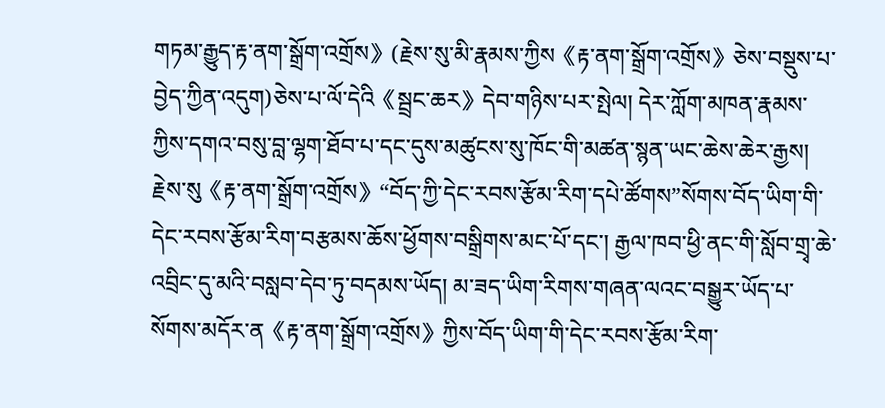གཏམ་རྒྱུད་རྟ་ནག་སྒྲོག་འགྲོས》(རྗེས་སུ་མི་རྣམས་ཀྱིས《རྟ་ནག་སྒྲོག་འགྲོས》ཅེས་བསྡུས་པ་བྱེད་ཀྱིན་འདུག)ཅེས་པ་ལོ་དེའི《སྦྲང་ཆར》དེབ་གཉིས་པར་སྤེལ། དེར་ཀློག་མཁན་རྣམས་ཀྱིས་དགའ་བསུ་བླ་ལྷག་ཐོབ་པ་དང་དུས་མཚུངས་སུ་ཁོང་གི་མཚན་སྙན་ཡང་ཆེས་ཆེར་རྒྱས། རྗེས་སུ《རྟ་ནག་སྒྲོག་འགྲོས》“བོད་ཀྱི་དེང་རབས་རྩོམ་རིག་དཔེ་ཚོགས”སོགས་བོད་ཡིག་གི་དེང་རབས་རྩོམ་རིག་བརྩམས་ཆོས་ཕྱོགས་བསྒྲིགས་མང་པོ་དང་། རྒྱལ་ཁབ་ཕྱི་ནང་གི་སློབ་གྲྭ་ཆེ་འབྲིང་དུ་མའི་བསླབ་དེབ་ཏུ་བདམས་ཡོད། མ་ཟད་ཡིག་རིགས་གཞན་ལའང་བསྒྱུར་ཡོད་པ་སོགས་མདོར་ན《རྟ་ནག་སྒྲོག་འགྲོས》ཀྱིས་བོད་ཡིག་གི་དེང་རབས་རྩོམ་རིག་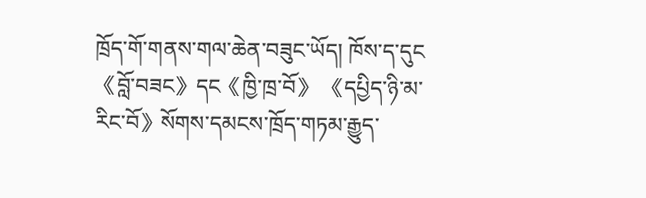ཁྲོད་གོ་གནས་གལ་ཆེན་བཟུང་ཡོད། ཁོས་ད་དུང《བློ་བཟང》དང《ཁྱི་ཁྲ་བོ》 《དཔྱིད་ཉི་མ་རིང་བོ》སོགས་དམངས་ཁྲོད་གཏམ་རྒྱུད་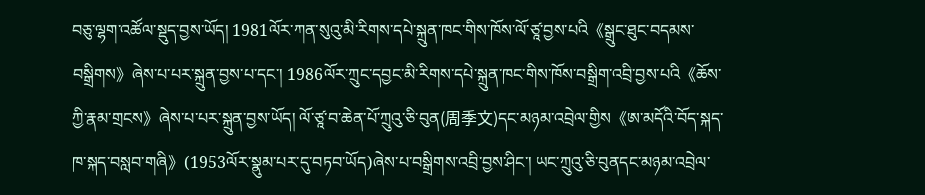བཅུ་ལྷག་འཚོལ་སྡུད་བྱས་ཡོད། 1981ལོར་ཀན་སུའུ་མི་རིགས་དཔེ་སྐྲུན་ཁང་གིས་ཁོས་ལོ་ཙཱ་བྱས་པའི《སྒྲུང་ཐུང་བདམས་བསྒྲིགས》ཞེས་པ་པར་སྐྲུན་བྱས་པ་དང་། 1986ལོར་ཀྲུང་དབྱང་མི་རིགས་དཔེ་སྐྲུན་ཁང་གིས་ཁོས་བསྒྲིག་འབྲི་བྱས་པའི《ཆོས་ཀྱི་རྣམ་གྲངས》ཞེས་པ་པར་སྐྲུན་བྱས་ཡོད། ལོ་ཙཱ་བ་ཆེན་པོ་ཀྲུའུ་ཅི་བུན(周季文)དང་མཉམ་འབྲེལ་གྱིས《ཨ་མདོའི་བོད་སྐད་ཁ་སྐད་བསླབ་གཞི》(1953ལོར་སྣུམ་པར་དུ་བཏབ་ཡོད)ཞེས་པ་བསྒྲིགས་འབྲི་བྱས་ཤིང་། ཡང་ཀྲུའུ་ཅི་བུནདང་མཉམ་འབྲེལ་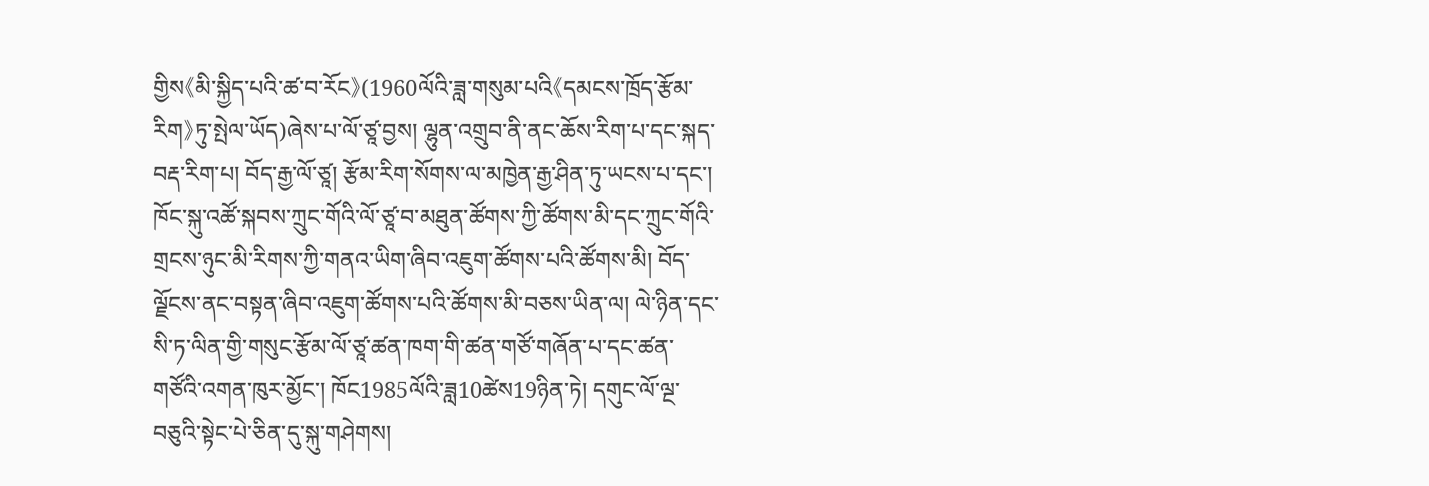གྱིས《མི་སྐྱིད་པའི་ཚ་བ་རོང》(1960ལོའི་ཟླ་གསུམ་པའི《དམངས་ཁྲོད་རྩོམ་རིག》ཏུ་སྤེལ་ཡོད)ཞེས་པ་ལོ་ཙཱ་བྱས། ལྷུན་འགྲུབ་ནི་ནང་ཆོས་རིག་པ་དང་སྐད་བརྡ་རིག་པ། བོད་རྒྱ་ལོ་ཙཱ། རྩོམ་རིག་སོགས་ལ་མཁྱེན་རྒྱ་ཤིན་ཏུ་ཡངས་པ་དང་། ཁོང་སྐུ་འཚོ་སྐབས་ཀྲུང་གོའི་ལོ་ཙཱ་བ་མཐུན་ཚོགས་ཀྱི་ཚོགས་མི་དང་ཀྲུང་གོའི་གྲངས་ཉུང་མི་རིགས་ཀྱི་གནའ་ཡིག་ཞིབ་འཇུག་ཚོགས་པའི་ཚོགས་མི། བོད་ལྗོངས་ནང་བསྟན་ཞིབ་འཇུག་ཚོགས་པའི་ཚོགས་མི་བཅས་ཡིན་ལ། ལེ་ཉིན་དང་སི་ཏ་ལིན་གྱི་གསུང་རྩོམ་ལོ་ཙཱ་ཚན་ཁག་གི་ཚན་གཙོ་གཞོན་པ་དང་ཚན་གཙོའི་འགན་ཁུར་མྱོང་། ཁོང1985ལོའི་ཟླ10ཚེས19ཉིན་ཏེ། དགུང་ལོ་ལྔ་བཅུའི་སྟེང་པེ་ཅིན་དུ་སྐུ་གཤེགས།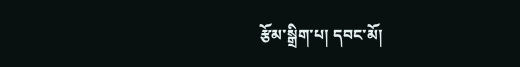རྩོམ་སྒྲིག་པ། དབང་མོ།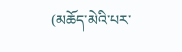(མཆོད་མེའི་པར་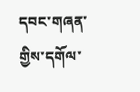དབང་གཞན་གྱིས་དགོལ་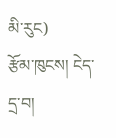མི་རུང)
རྩོམ་ཁུངས། ངེད་དྲ་བ།